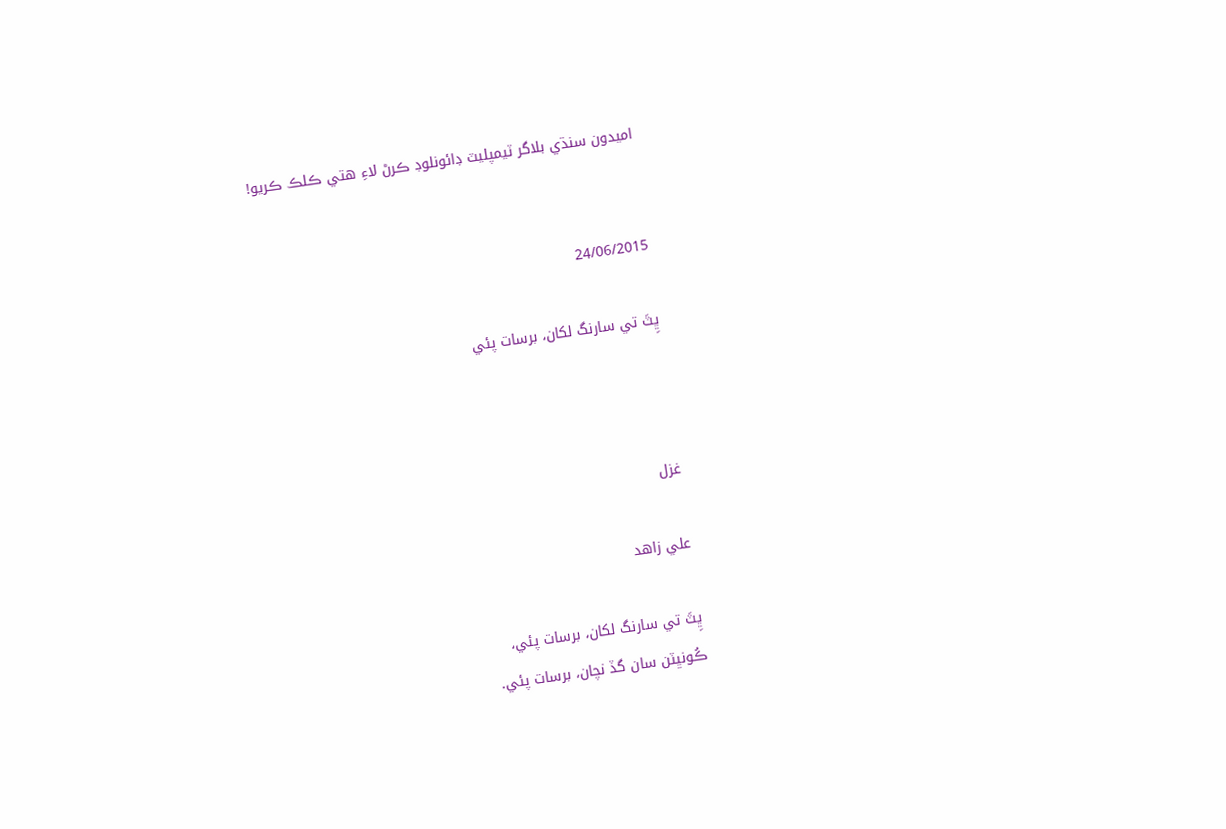امیدون سنڌي بلاگر ٽيمپليٽ ڊائونلوڊ ڪرڻ لاءِ هتي ڪلڪ ڪريو!


24/06/2015

ڀِٽَ تي سارنگ لکان، برسات پئي



غزل

علي زاهد

ڀِٽَ تي سارنگ لکان، برسات پئي،
ڪُونڀٽن سان گڏ نچان، برسات پئي.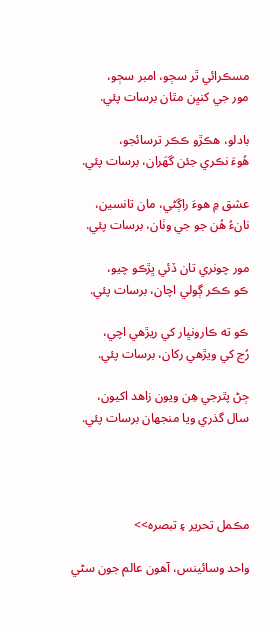مسڪرائي ٿر سڄو، امبر سڄو،
مور جي کنڀن مٿان برسات پئي.

بادلو، هڪڙو ڪڪر ترسائجو،
هُوءَ نڪري جئن گهَران، برسات پئي.

عشق ۾ هوءَ راڳڻي، مان تانسين،
نانءُ هُن جو جي وٺان، برسات پئي.

مور چونري تان ڏئي ڀڙڪو چيو،
ڪو ڪڪر ڳولي اچان، برسات پئي.

ڪو ته ڪارونڀار کي ريڙهي اچي،
رُڃ کي ويڙهي رکان، برسات پئي.

ڄڻ پٿرجي هِن ويون زاهد اکيون،
سال گذري ويا منجهان برسات پئي.




مڪمل تحرير ۽ تبصره>>

واحد وسائينس، آھون عالم جون سڻي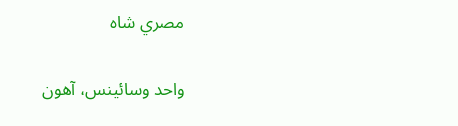مصري شاه

واحد وسائينس، آھون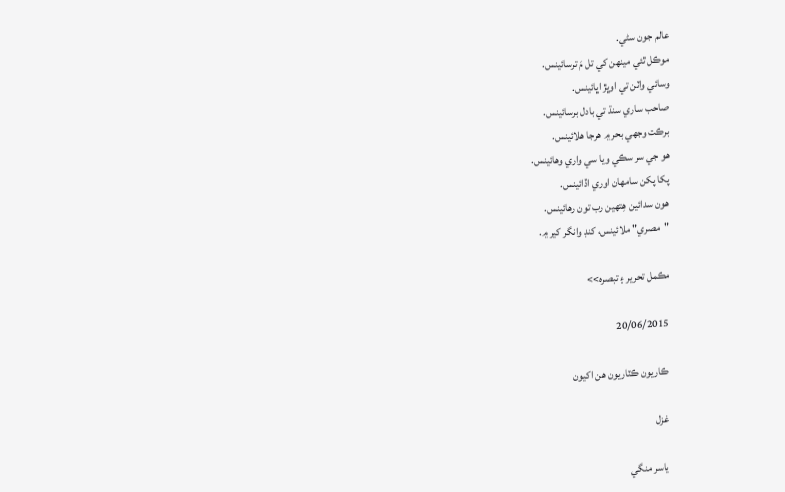عالم جون سڻي.
موڪل ٿئي مينهن کي تل مَ ترسائينس.
وسائي واٽن تي اوڀڙ اڀائينس.
صاحب ساري سنڌ تي بادل برسائينس.
برڪت وجهي بحر ۾ هرجا هلائينس.
هو جي سر سڪي ويا سي واري وهائينس.
پکا پکن سامهان اوري اڏائينس.
هون سدائين هِتهين رب تون رهائينس.
"مصري" ملائينس، کنڊ وانگر کير ۾.

مڪمل تحرير ۽ تبصره>>

20/06/2015

ڪاريون ڪٽاريون هن اکيون

غزل

ياسر منگي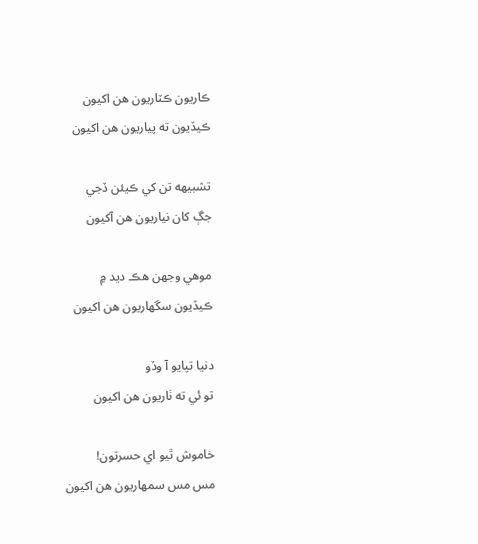ڪاريون ڪٽاريون هن اکيون
ڪيڏيون ته پياريون هن اکيون

تشبيهه تن کي ڪيئن ڏجي
جڳ کان نياريون هن آکيون

موهي وجهن هڪ ديد ۾
ڪيڏيون سگهاريون هن اکيون

دنيا تپايو آ وڏو
تو ئي ته ٺاريون هن اکيون

خاموش ٿيو اي حسرتون!
مس مس سمهاريون هن اکيون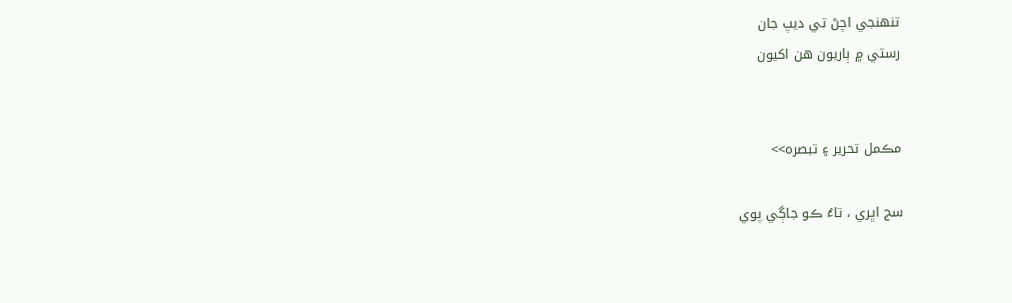تنهنجي اچڻ تي ديپ جان
رستي ۾ ٻاريون هن اکيون


مڪمل تحرير ۽ تبصره>>

سج اڀري ، تاءُ ڪو جاڳي پوي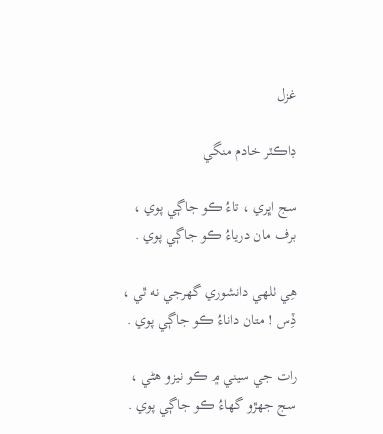غزل

ڊاڪٽر خادم منگي

سج اڀري ، تاءُ ڪو جاڳي پوي ،
برف مان درياءُ ڪو جاڳي پوي .

هِي ٺلهي دانشوري گهرجي نه ٿي ،
ڏِس ! متان داناءُ ڪو جاڳي پوي .

رات جي سيني ۾ ڪو نيزو هڻي ،
سج جهڙو گهاءُ ڪو جاڳي پوي .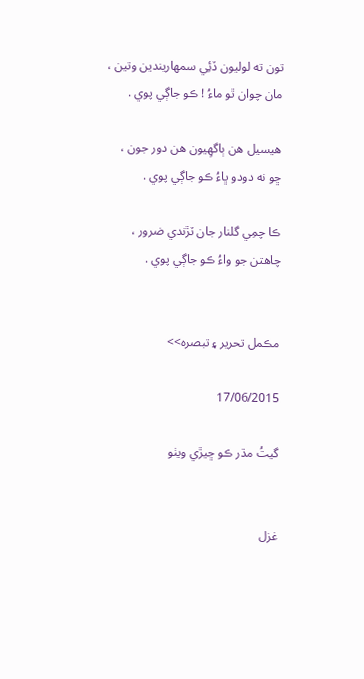تون ته لوليون ڏئِي سمهاريندين وتين ،
مان چوان ٿو ماءُ ! ڪو جاڳي پوي .

هيسيل هن ٻاگهِيون هن دور جون ،
ڇو نه دودو ڀاءُ ڪو جاڳي پوي .

ڪا چمِي گلنار جان ٽڙندي ضرور ،
چاهتن جو واءُ ڪو جاڳي پوي .


مڪمل تحرير ۽ تبصره>>

17/06/2015

گيتُ مڌر ڪو ڇيڙي ويٺو


غزل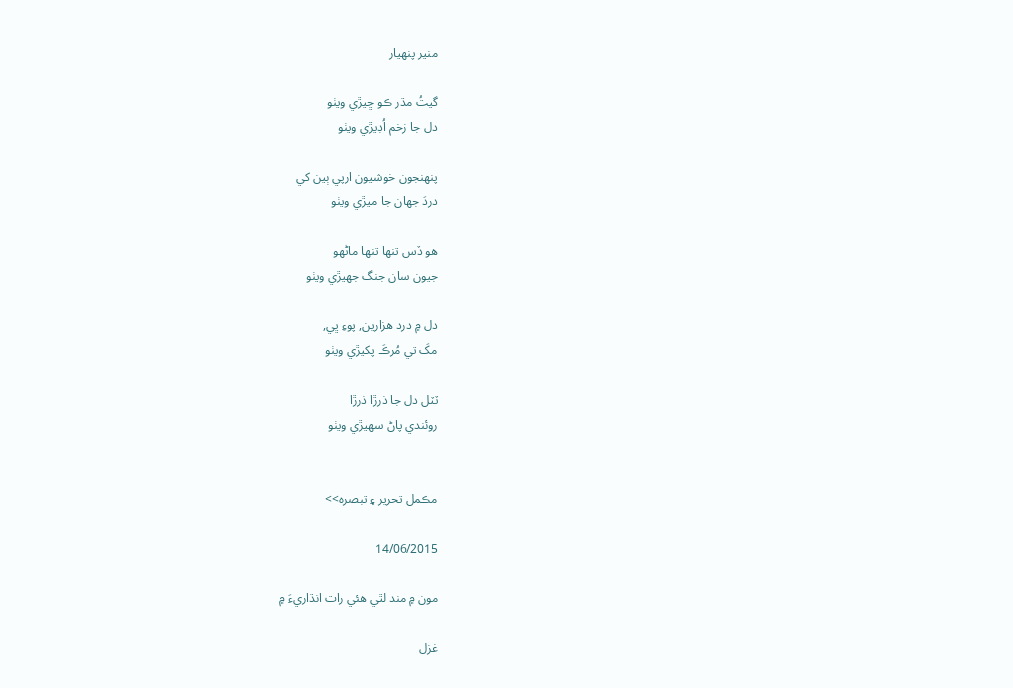منير پنهيار

گيتُ مڌر ڪو ڇيڙي ويٺو
دل جا زخم اُڊيڙي ويٺو

پنهنجون خوشيون ارپي ٻين کي
دردَ جهان جا ميڙي ويٺو

هو ڏس تنها تنها ماڻهو
جيون سان جنگ جهيڙي ويٺو

دل ۾ درد هزارين, پوءِ ڀي,
مکَ تي مُرڪَ پکيڙي ويٺو

ٽٽل دل جا ذرڙا ذرڙا
روئندي پاڻ سهيڙي ويٺو


مڪمل تحرير ۽ تبصره>>

14/06/2015

مون ۾ مند لٿي هئي رات انڌاريءَ ۾

غزل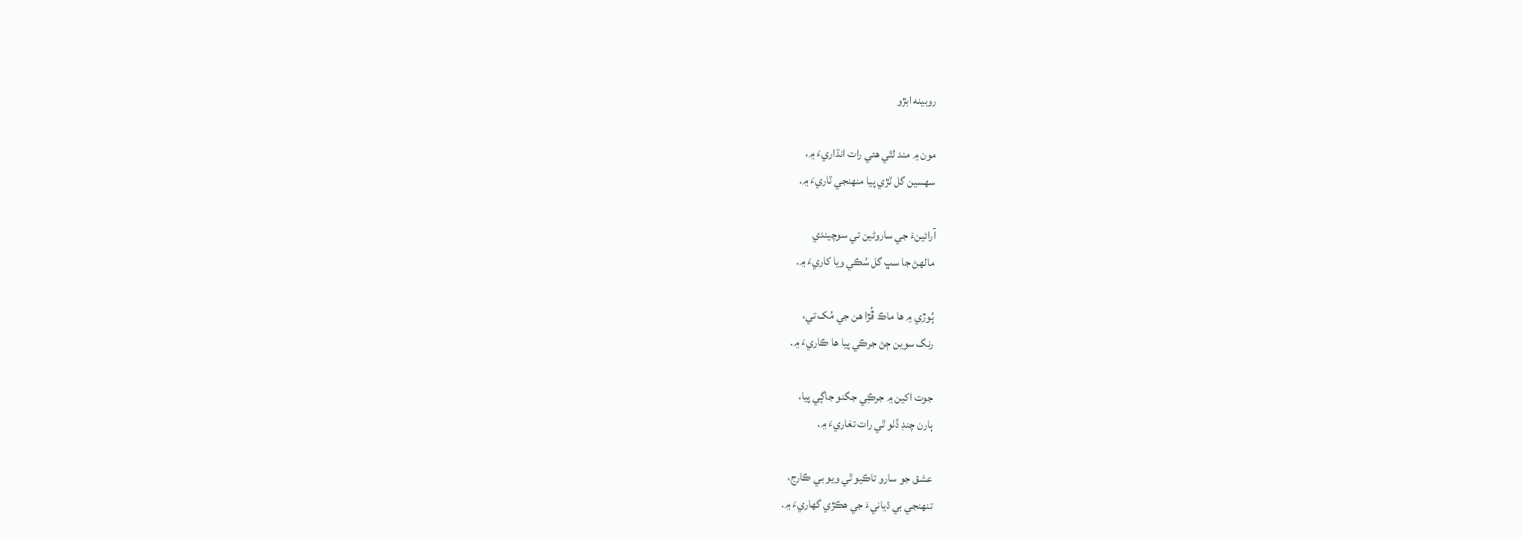روبينه ابڙو

مون ۾ مند لٿي هئي رات انڌاريءَ ۾،
سهسين گل ٽڙي پيا منهنجي ٽاريءَ ۾.

آرائينءَ جي ساروڻين تي سوچيندي
مالهڻ جا سڀ گل سُڪي ويا کاريءَ ۾.

ٻُوڙي ۾ ها ماڪ ڦُڙا هن جي مُک تي،
رنگ سوين ڄڻ جرڪي پيا ها ڪاريءَ ۾.

جوت اکين ۾ جرڪِي جگنو جاڳي پيا،
ٻارن چنڊ ڏٺو ٿي رات تغاريءَ ۾.

عشق جو سارو تاڪيو ٿي ويو بي ڪارج،
تنهنجي بي ڌيانيءَ جي هڪڙي گهاريءَ ۾.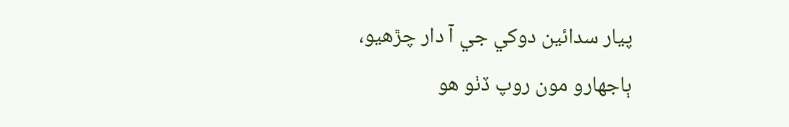پيار سدائين دوکي جي آ دار چڙهيو،
ٻاجهارو مون روپ ڏٺو هو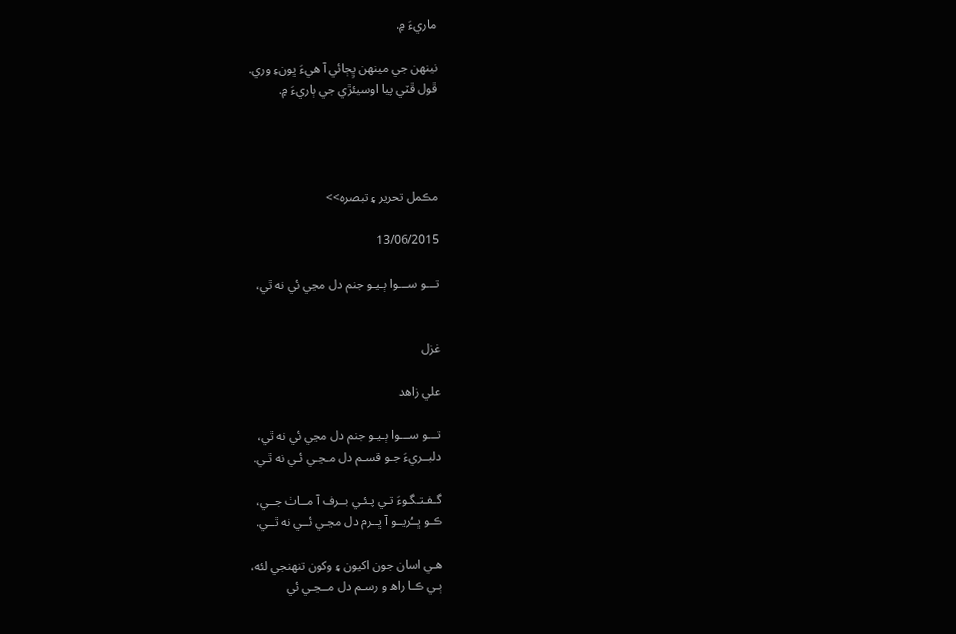ماريءَ ۾.

نينهن جي مينهن ڀِڄائي آ هيءَ ڀونءِ وري.
ڦول ڦٽي پيا اوسيئڙي جي ٻاريءَ ۾.




مڪمل تحرير ۽ تبصره>>

13/06/2015

تـــو ســـوا ٻـيـو جنم دل مڃي ئي نه ٿي،


غزل

علي زاهد

تـــو ســـوا ٻـيـو جنم دل مڃي ئي نه ٿي،
دلبــريءَ جـو قسـم دل مـڃـي ئـي نه ٿـي.

گـفـتـگـوءَ تـي پـئـي بــرف آ مــاٺ جــي،
ڪـو ڀــُريــو آ ڀــرم دل مڃـي ئــي نه ٿــي.

هـي اسان جون اکيون ۽ وکون تنهنجي لئه،
ٻـي ڪـا راھ و رسـم دل مــڃـي ئي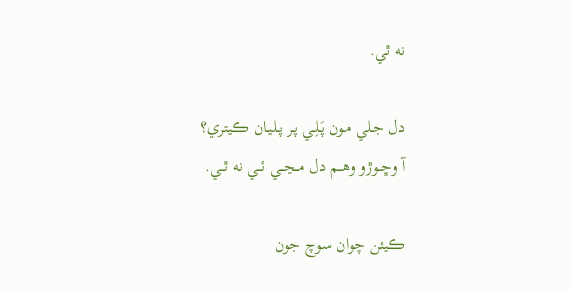نه ٿي.

دل جـلي مـون پَـلِـي پـر پـليـان ڪيتري؟
آ وڇــوڙو وهــم دل مــڃــي ئــي نه ٿــي.

ڪيئن چوان سوچ جون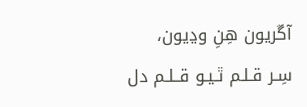آڱريون هِنِ وڍيون،
سِـر قـلـم ٿـيـو قــلـم دل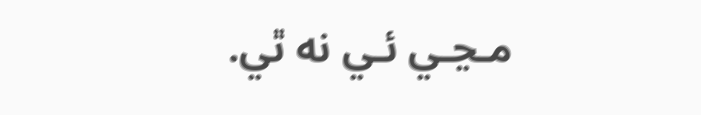مـڃـي ئـي نه ٿي.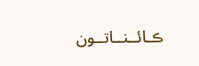ڪـائــنــاتــون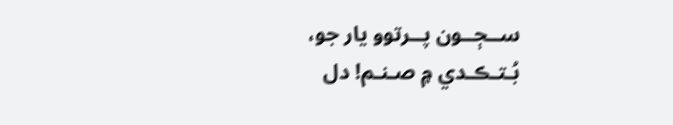ســڄــون پــرتوو يار جو،
بُـتـڪـدي ۾ صـنـم! دل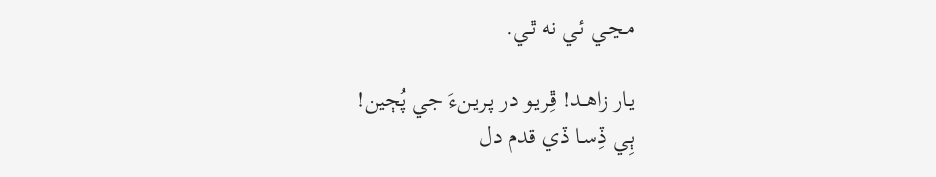مـڃـي ئـي نه ٿـي.

يـار زاهــد! ڦِـريـو در پـريـنءَ جي پُڄين!
ٻِـي ڏِسـا ڏي قدم دل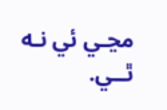مڃـي ئي نـه ٿــي.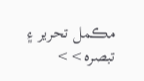مڪمل تحرير ۽ تبصره>>